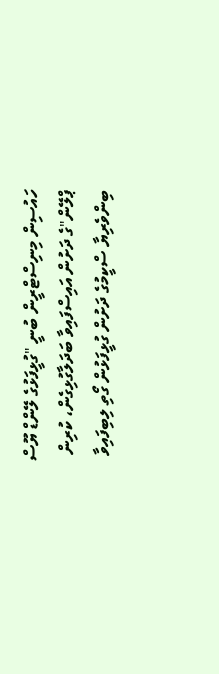ހައުސިން މިނިސްޓްރީން ބުނީ "ގުޅީފަޅުގެ ލޭންޑް ޔޫސް ޕްލޭން"ގެ ދަށުން އައިސްފައިވާ ބަދަލާގުޅިގެން، ކުރިން ބިންވެރިޔާ ސްކީމުގެ ދަށުން ގުޅީފަޅުން ގޯތި ލިބިފައިވާ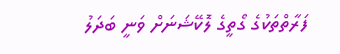ފަރާތްތަކުގެ ގޯތީގެ ލޮކޭޝަނަށް ވަނީ ބަދަލު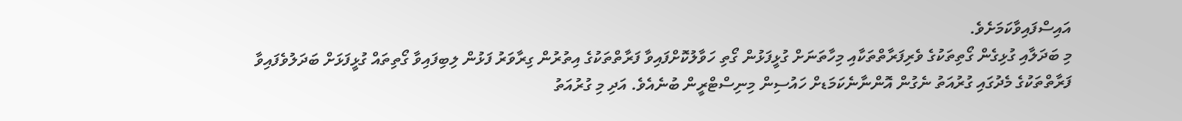އައިސްފައިވާކަމަށެވެ.
މި ބަދަލާއި ގުޅިގެން ގޯތިތަކުގެ ވެރިފަރާތްތަކާއި މިހާތަނަށް ގުޅީފަޅުން ގޯތި ހަވާލުކޮށްފައިވާ ފަރާތްތަކުގެ އިތުރުން ގިރާވަރު ފަޅުން ލިބިފައިވާ ގޯތިތައް ގުޅީފަޅަށް ބަދަލުވެފައިވާ ފަރާތްތަކުގެ މެދުގައި ގުރުއަތު ނެގުން އޮންނާނެކަމަޑށް ހައުސިން މިނިސްޓްރީން ބުނެއެވެ. އަދި މި ގުރުއަތު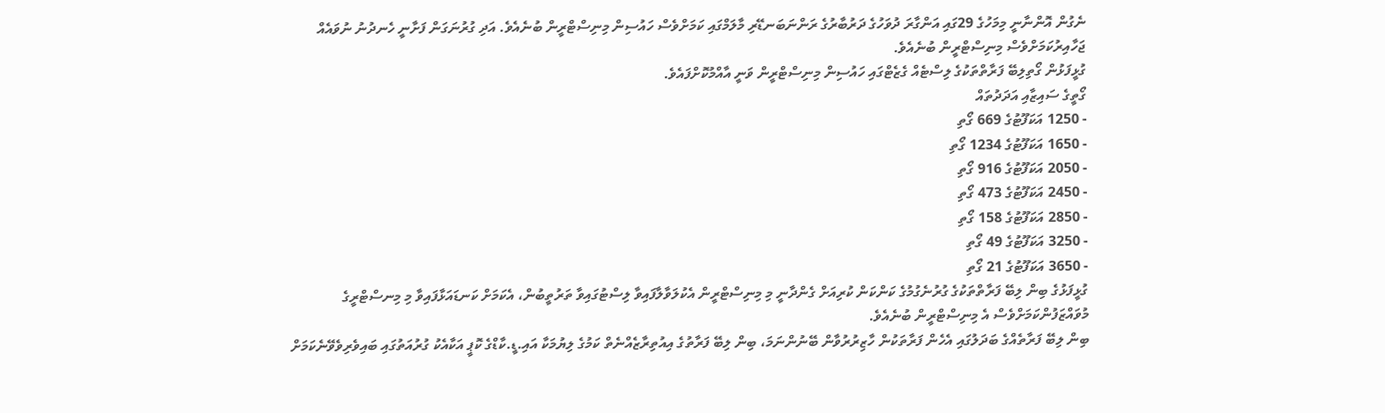ނެގުން އޮންނާނީ މިމަހުގެ 29ގައި އަންގާރަ ދުވަހުގެ ދަރުބާރުގެ ރަންނަބަނޑޭރި މާލަމްގައި ކަމަށްވެސް ހައުސިން މިނިސްޓްރީން ބުނެއެވެ. އަދި ގުރުނަގަން ފަށާނީ ހެނދުނު ނުވައެއް ޖަހާއިރުކަމަށްވެސް މިނިސްޓްރީން ބުނެއެވެ.
ގުޅީފަޅުން ގޯތިލިބޭ ފަރާތްތަކުގެ ލިސްޓެއް ގެޒެޓްގައި ހައުސިން މިނިސްޓްރީން ވަނީ އާއްމުކޮށްފައެވެ.
ގޯތީގެ ސައިޒާއި އަދަދުތައް
- 1250 އަކަފޫޓުގެ 669 ގޯތި
- 1650 އަކަފޫޓުގެ 1234 ގޯތި
- 2050 އަކަފޫޓުގެ 916 ގޯތި
- 2450 އަކަފޫޓުގެ 473 ގޯތި
- 2850 އަކަފޫޓުގެ 158 ގޯތި
- 3250 އަކަފޫޓުގެ 49 ގޯތި
- 3650 އަކަފޫޓުގެ 21 ގޯތި
ގުޅީފަޅުގެ ބިން ލިބޭ ފަރާތްތަކުގެ ގުރުނެގުމުގެ ކަންކަން ކުރިއަށް ގެންދާނީ މި މިނިސްޓްރީން އެކުލަވާލާފައިވާ ލިސްޓުގައިވާ ތަރުތީބުން، އެކަމަށް ކަނޑައަޅާފައިވާ މި މިނސްޓްރީގެ މުވައްޒަފުންކަމަށްވެސް އެ މިނިސްޓްރީން ބުނެއެވެ.
ބިން ލިބޭ ފަރާތެއްގެ ބަދަލުގައި އެހެން ފަރާތަކުން ހާޒިރުރުވާން ބޭނުންނަމަ، ބިން ލިބޭ ފަރާތުގެ އިއުތިރާޒެއްނެތް ކަމުގެ ލިޔުމަކާ އައި.ޑީ.ކާޑްގެ ކޮޕީ އަކާއެކު ގުރުއަތުގައި ބައިވެރިވެވޭނެކަމަށް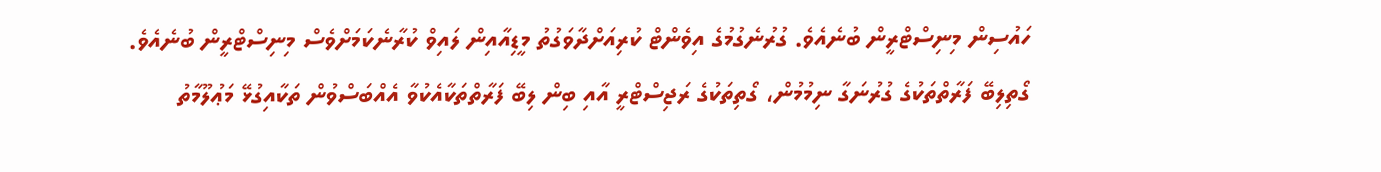ހައުސިން މިނިސްޓްރީން ބުނެއެވެ. ގުރުނެގުމުގެ އިވެންޓް ކުރިއަށްދާވަގުތު މީޑިއާއިން ލައިވް ކުރާނެކަމަށްވެސް މިނިސްޓްރީން ބުނެއެވެ.
ގޯތިލިބޭ ފަރާތްތަކުގެ ގުރުނަގާ ނިމުމުން، ގޯތިތަކުގެ ރަޖިސްޓްރީ އާއި ބިން ލިބޭ ފަރާތްތަކާއެކުވާ އެއްބަސްވުން ތަކާއިގުޅޭ މަޢުލޫމާތު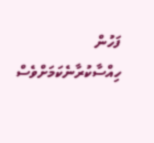ފަހުން ހިއްސާކުރާނެކަމަށްވެސް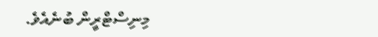މިނިސްޓްރީން ބުނެއެވެ.